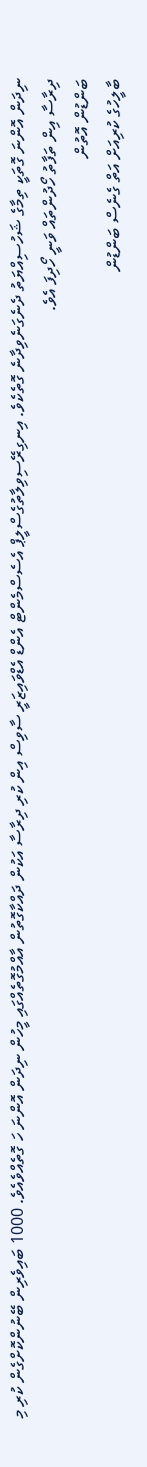ނިދަން އޮންނަ ގޮތަކީ ތިމާގެ ޝަހުސިއްޔަތު ދެނެގަނެވިދާނެ ގޮތެކެވެ. އިނގިރޭސިވިލާތުގެސްލީޕް އެސެސްމެންޓް އެންޑް އެޑްވައިޒަރީ ސާވިސް އިން ކުރި ދިރާސާ އަކުން ދައްކާގޮތުން އާއްމުގޮތެއްގައި މީހުން ނިދަން އޮންނަ ހަ ގޮތެއްވެއެވެ. 1000 ބައިވެރިން ބޭނުންކޮށްގެން ކުރި މި ދިރާސާ އިން ތަފާތު ހޯދުންތައް ވަނީ ހޯދިފަ އެވެ.
ބަންޑުން އޮތުން
ބާލީހުގެ ކުރިއަށް އަތް ގެނެސް ބަންޑުން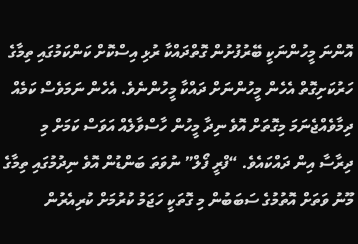އޮންނަ މީހުންނަކީ ބޭރުފުށުން ގޮތްދައްކާ ރުޅި އިސްކޮށް ކަންކަމުގައި ތިމާގެ ހަރުކަށިގޮތް އެހެން މީހުންނަށް ދައްކާ މީހުންނެވެ. އެހެން ނަމަވެސް ކަމެއް ދިމާވެއްޖެނަމަ މިގޮތަށް އޮވެ ނިދާ މީހުން ހާސްވާލެއް އަވަސް ކަމަށް މި ދިރާސާ އިން ދައްކައެވެ. “ފްރީ ފޯލް” ނުވަތަ ބަންޑުން އޮވެ ނިދުމުގައި ތިމާގެ މޫނު ވަތަށް އޮތުމުގެ ސަބަބުން މި ގޮތަކީ ހަޖަމު ކުރުމަށް ކުރިއެރުން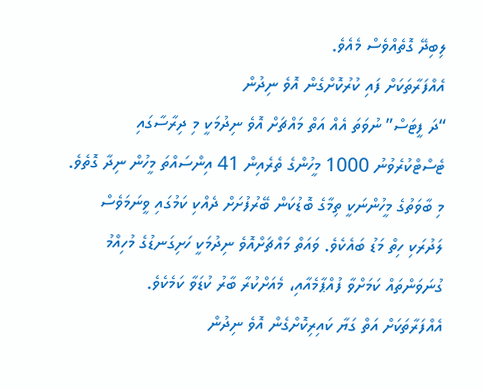ލިބިދޭ ގޮތެއްވެސް މެއެވެ.
އެއްފަރާތަކަށް ފައި ކުރުކޮށްގެން އޮވެ ނިދުން
“ދަ ފީޓަސް” ނުވަތަ އެއް އަތް މައްޗަށް އޮވެ ނިދުމަކީ މި ދިރާސާގައި ޓެސްޓްކުރެވުނު 1000 މީހުންގެ ތެރެއިން 41 އިންސައްތަ މީހުން ނިދާ ގޮތެވެ. މި ބާވަތުގެ މީހުންނަކީ ތިމާގެ ބޮޑުކަން ބޭރުފުށަށް ދެއްކި ކަމުގައި ވީނަމަވެސް ލަދުރަކި ހިތް މަޑު ބައެކެވެ. ވައަތް މައްޗަށްއޮވެ ނިދުމަކީ ހަށިގަނޑުގެ މުހިއްމު ގުނަވަންތައް ކަމަށްވާ ފުއްޕާމެއާއި، މެއަށްކުރާ ބާރު ކުޑަވާ ކަމެކެވެ.
އެއްފަރާތަކަށް އަތް ގަޔާ ކައިރިކޮށްގެން އޮވެ ނިދުން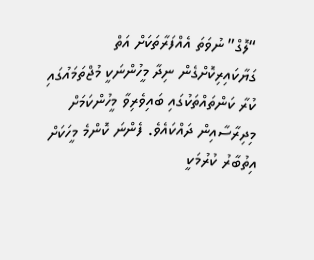“ލޮގް” ނުވަތަ އެއްފަރާތަކަށް އަތް ގަޔާކައިރިކޮށްގެން ނިދާ މީހުންނަކީ މުޖްތަމައުގައި ކުރާ ކަންތައްތަކުގައި ބައިވެރިވާ މީހުންކަމަށް މިދިރާސާއިން ދައްކައެވެ. ފެންނަ ކޮންމެ މީހަކަށް އިތުބާރު ކުރުމަކީ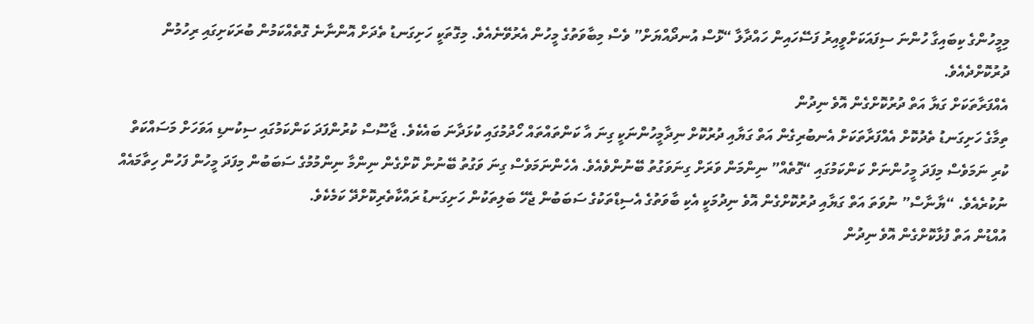މިމީހުންގެ ކިބައިގާ ހުންނަ ސިފައަކަށްވީއިރު ފަސޭހައިން ހައްދާލާ “ޅޮސް އުނދޯއްޔަށް” ވެސް މިބާވަތުގެ މީހުން އެރުވޭނެއެވެ. މިގޮތަކީ ހަށިގަނޑު ތެދަށް އޮންނާނެ ގޮތެއްކަމުން ބުރަކަށިގައި ރިހުމުން ދުރުކޮށްދެއެވެ.
އެއްފަރާތަކަށް ގަޔާ އަތް ދުރުކޮށްގެން އޮވެ ނިދުން
ތިމާގެ ހަށިގަނޑު ތެދުކޮށް އެއްފަރާތަކަށް އެނބުރިގެން އަތް ގަޔާއި ދުރުކޮށް ނިދާމީހުންނަކީ ގިނަ އާ ކަންތައްތައް ހޯދުމުގައި ކުޅަދާނަ ބައެކެވެ. ޖާސޫސް ކުރުންފަދަ ކަންކަމުގައި ސިކުނޑި އަވަހަށް މަސައްކަތް ކުރި ނަމަވެސް މިފަދަ މީހުންނަށް ކަންކަމުގައި “ގޮތެއް” ނިންމަން ވަރަށް ގިނަވަގުތު ބޭނުންވެއެވެ. އެހެންނަމަވެސް ގިނަ ވަގުތު ބޭނުން ކޮށްގެން ނިންމާ ނިންމުމުގެ ސަބަބުން މިފަދަ މީހުން ފަހުން ހިތާމައެއް ނުކުރެއެވެ. “ޔާނާސް” ނުވަތަ އަތް ގަޔާއި ދުރުކޮށްގެން އޮވެ ނިދުމަކީ އެކި ބާވަތުގެ އެސިޑްތަކުގެ ސަބަބުން ޖެހޭ ބަލިތަކުން ހަށިގަނޑު ރައްކާތެރިކޮށްދޭ ކަމެކެވެ.
އުއްޑުން އަތް ފުޅާކޮށްގެން އޮވެ ނިދުން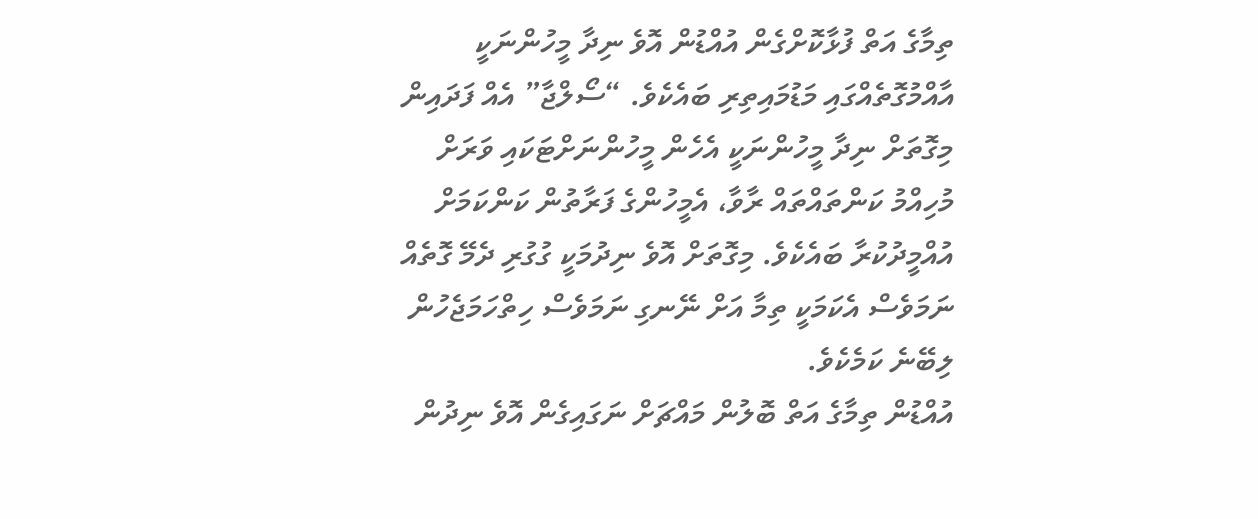ތިމާގެ އަތް ފުޅާކޮށްގެން އުއްޑުން އޮވެ ނިދާ މީހުންނަކީ އާއްމުގޮތެއްގައި މަޑުމައިތިރި ބައެކެވެ. “ސޯލްޖާ” އެއް ފަދައިން މިގޮތަށް ނިދާ މީހުންނަކީ އެހެން މީހުންނަށްޓަކައި ވަރަށް މުހިއްމު ކަންތައްތައް ރާވާ، އެމީހުންގެ ފަރާތުން ކަންކަމަށް އުއްމީދުކުރާ ބައެކެވެ. މިގޮތަށް އޮވެ ނިދުމަކީ ގުގުރި ދެމޭ ގޮތެއް ނަމަވެސް އެކަމަކީ ތިމާ އަށް ނޭނގި ނަމަވެސް ހިތްހަމަޖެހުން ލިބޭނެ ކަމެކެވެ.
އުއްޑުން ތިމާގެ އަތް ބޮލުން މައްޗަށް ނަގައިގެން އޮވެ ނިދުން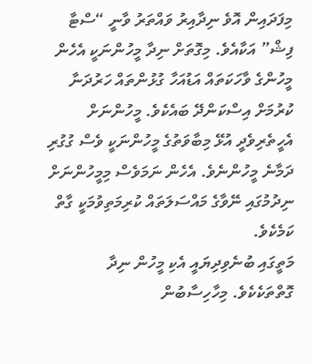މިފަދައިން އޮވެ ނިދާއިރު ވައްތަރު ވާނީ “ސްޓާ ފިޝް” އަކާއެވެ. މިގޮތަށް ނިދާ މީހުންނަކީ އެހެން މީހުންގެ ވާހަކަތައް އަޑުއަހާ ގުޅުންތައް ހަރުދަނާ ކުރުމަށް އިސްކަންދޭ ބައެކެވެ. މީހުންނަށް އެހީތެރިވެދީ އުޅޭ މިބާވަތުގެ މީހުންނަކީ ވެސް ގުގުރި ދަމާނެ މީހުންނެވެ. އެހެން ނަމަވެސް މިމީހުންނަށް ނިދުމުގައި ނޭވާގެ މައްސަލަތައް ކުރިމަތިވުމަކީ ގާތް ކަމެކެވެ.
މަތީގައި ބުނެވިދިޔައީ އެކި މީހުން ނިދާ ގޮތްތަކެކެވެ. މިހާހިސާބުން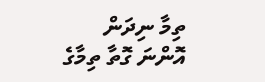ތިމާ ނިދަން އޮންނަ ގޮތާ ތިމާގެ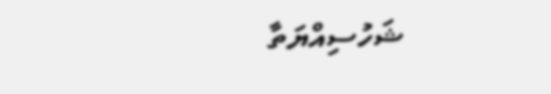ޝަހުސިއްޔަތާ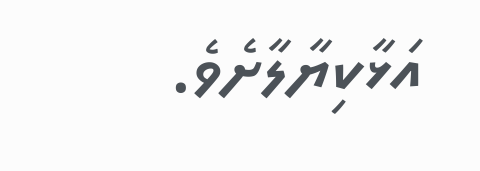އަޅާކިޔާލާށެވެ.